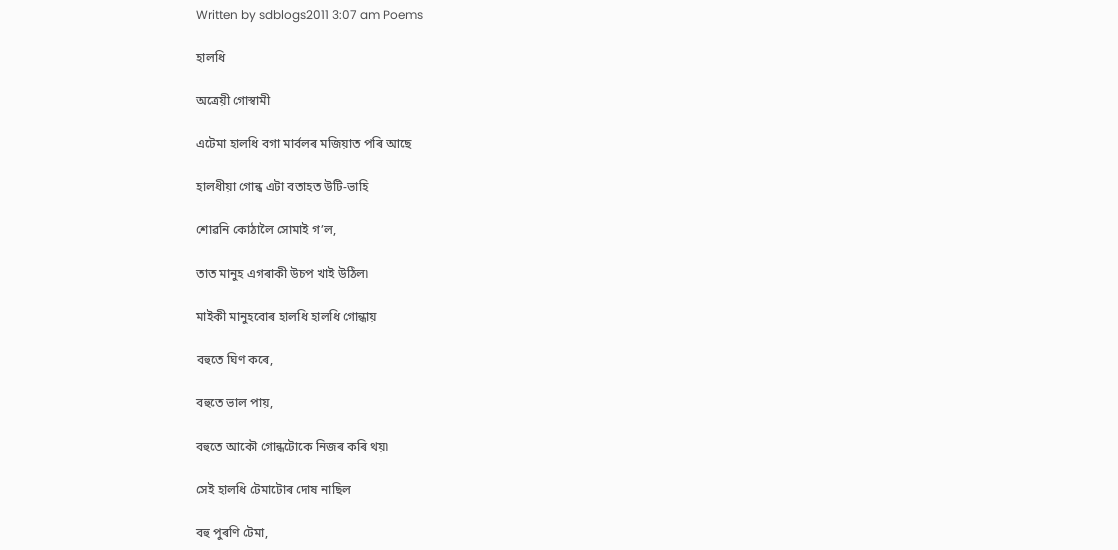Written by sdblogs2011 3:07 am Poems

হালধি

অত্ৰেয়ী গোস্বামী

এটেমা হালধি বগা মাৰ্বলৰ মজিয়াত পৰি আছে

হালধীয়া গোন্ধ এটা বতাহত উটি-ভাহি

শোৱনি কোঠালৈ সোমাই গ’ল,

তাত মানুহ এগৰাকী উচপ খাই উঠিল৷

মাইকী মানুহবোৰ হালধি হালধি গোন্ধায়

বহুতে ঘিণ কৰে,

বহুতে ভাল পায়,

বহুতে আকৌ গোন্ধটোকে নিজৰ কৰি থয়৷

সেই হালধি টেমাটোৰ দোষ নাছিল

বহু পুৰণি টেমা,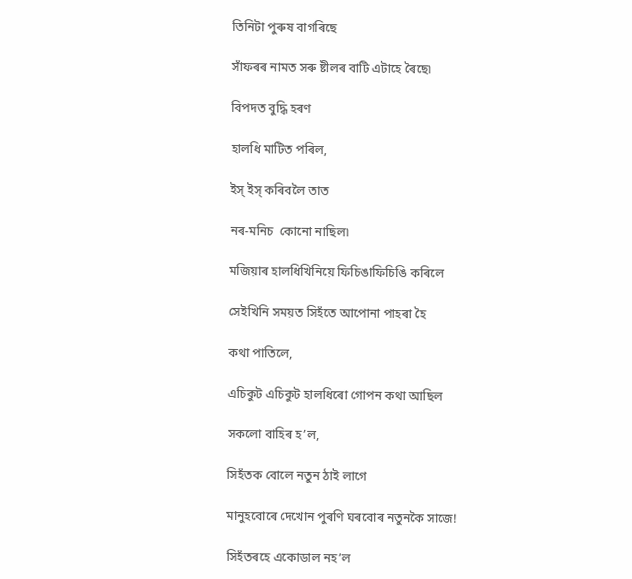তিনিটা পুৰুষ বাগৰিছে

সাঁফৰৰ নামত সৰু ষ্টীলৰ বাটি এটাহে ৰৈছে৷

বিপদত বুদ্ধি হৰণ

হালধি মাটিত পৰিল,

ইস্‌ ইস্‌ কৰিবলৈ তাত

নৰ-মনিচ  কোনো নাছিল৷

মজিয়াৰ হালধিখিনিয়ে ফিচিঙাফিচিঙি কৰিলে

সেইখিনি সময়ত সিহঁতে আপোনা পাহৰা হৈ

কথা পাতিলে,

এচিকুট এচিকুট হালধিৰো গোপন কথা আছিল

সকলো বাহিৰ হ’ল,

সিহঁতক বোলে নতুন ঠাই লাগে

মানুহবোৰে দেখোন পুৰণি ঘৰবোৰ নতুনকৈ সাজে!

সিহঁতৰহে একোডাল নহ’ল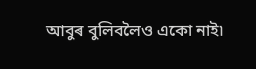আবুৰ বুলিবলৈও একো নাই৷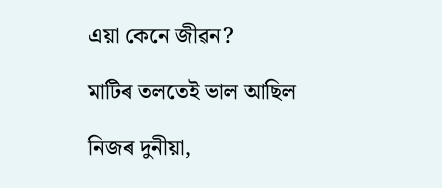এয়া কেনে জীৱন?

মাটিৰ তলতেই ভাল আছিল

নিজৰ দুনীয়া,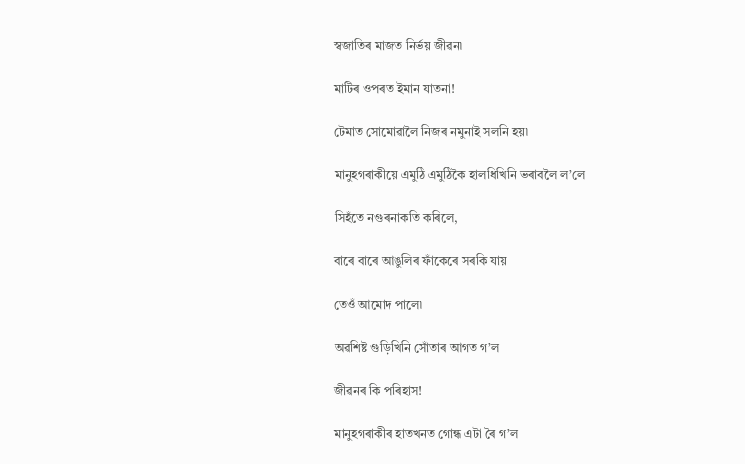স্বজাতিৰ মাজত নিৰ্ভয় জীৱন৷

মাটিৰ ওপৰত ইমান যাতনা!

টেমাত সোমোৱালৈ নিজৰ নমুনাই সলনি হয়৷

মানুহগৰাকীয়ে এমুঠি এমুঠিকৈ হালধিখিনি ভৰাবলৈ ল’লে

সিহঁতে নগুৰনাকতি কৰিলে,

বাৰে বাৰে আঙুলিৰ ফাঁকেৰে সৰকি যায়

তেওঁ আমোদ পালে৷

অৱশিষ্ট গুড়িখিনি সোঁতাৰ আগত গ’ল

জীৱনৰ কি পৰিহাস!

মানুহগৰাকীৰ হাতখনত গোন্ধ এটা ৰৈ গ’ল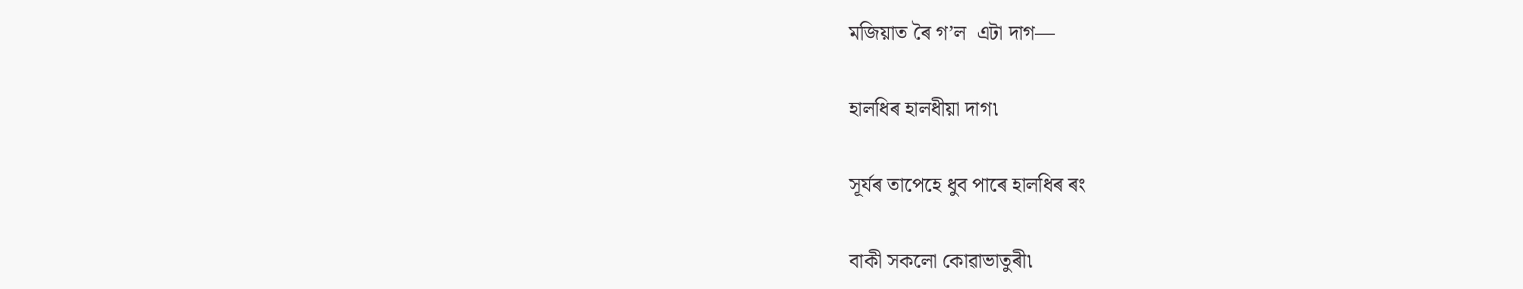মজিয়াত ৰৈ গ’ল  এটা দাগ—

হালধিৰ হালধীয়া দাগ৷

সূৰ্যৰ তাপেহে ধুব পাৰে হালধিৰ ৰং

বাকী সকলো কোৱাভাতুৰী৷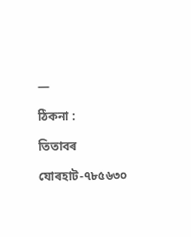—

ঠিকনা :

তিতাবৰ

যোৰহাট-৭৮৫৬৩০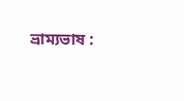ভ্ৰাম্যভাষ :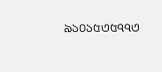৯১০১৫৩৫৭৭৩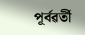পূৰ্বৱৰ্তী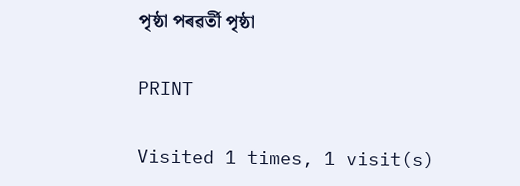পৃষ্ঠা পৰৱৰ্তী পৃষ্ঠা

PRINT

Visited 1 times, 1 visit(s)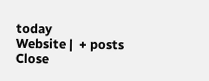today
Website |  + posts
Close